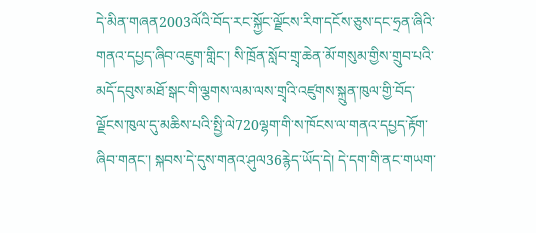དེ་མིན་གཞན2003ལོའི་བོད་རང་སྐྱོང་ལྗོངས་རིག་དངོས་ཅུས་དང་ཧྲན་ཞིའི་གནའ་དཔྱད་ཞིབ་འཇུག་གླིང་། སི་ཁྲོན་སློབ་གྲྭ་ཆེན་མོ་གསུམ་གྱིས་གྲུབ་པའི་མདོ་དབུས་མཐོ་སྒང་གི་ལྕགས་ལམ་ལས་གྲྭའི་འཛུགས་སྐྲུན་ཁུལ་གྱི་བོད་ལྗོངས་ཁུལ་དུ་མཆིས་པའི་སྤྱི་ལེ720ལྷག་གི་ས་ཁོངས་ལ་གནའ་དཔྱད་རྟོག་ཞིབ་གནང་། སྐབས་དེ་དུས་གནའ་ཤུལ36རྙེད་ཡོད་དེ། དེ་དག་གི་ནང་གཡག་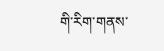གི་རིག་གནས་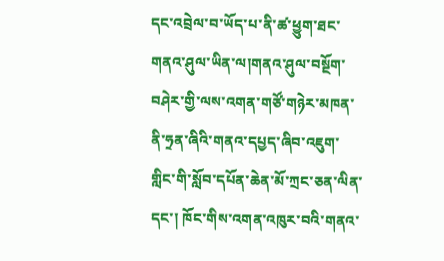དང་འབྲེལ་བ་ཡོད་པ་ནི་ཚ་ཕྱུག་ཐང་གནའ་ཤུལ་ཡིན་ལ།གནའ་ཤུལ་བསྔོག་བཤེར་གྱི་ལས་འགན་གཙོ་གཉེར་མཁན་ནི་ཧྲན་ཞིའི་གནའ་དཔྱད་ཞིབ་འཇུག་གླིང་གི་སློབ་དཔོན་ཆེན་མོ་ཀྲང་ཅན་ལིན་དང་། ཁོང་གིས་འགན་འཁུར་བའི་གནའ་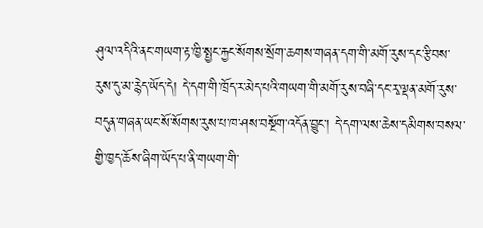ཤུལ་འདིའི་ནང་གཡག་རྟ་ཁྱི་སྤྱང་རྐྱང་སོགས་སྲོག་ཆགས་གཞན་དག་གི་མགོ་རུས་དང་རྩིབས་རུས་དུ་མ་རྙེད་ཡོད་དེ། དེ་དག་གི་ཁྲོད་ར་མེད་པའི་གཡག་གི་མགོ་རུས་བཞི་དང་རྭ་ལྡན་མགོ་རུས་བདུན་གཞན་ཡང་སོ་སོགས་རུས་པ་ཁ་ཤས་བསྔོག་འདོན་བྱུང་། དེ་དག་ལས་ཆེས་དམིགས་བསལ་གྱི་ཁྱད་ཆོས་ཞིག་ཡོད་པ་ནི་གཡག་གི་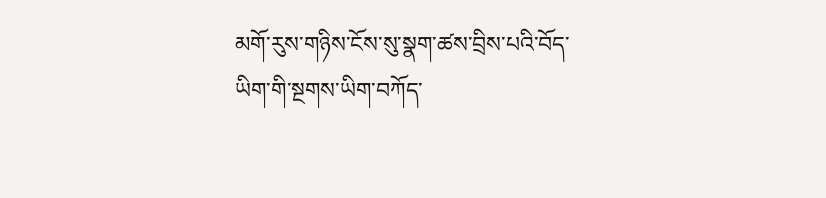མགོ་རུས་གཉིས་ངོས་སུ་སྣག་ཚས་བྲིས་པའི་བོད་ཡིག་གི་སྔགས་ཡིག་བཀོད་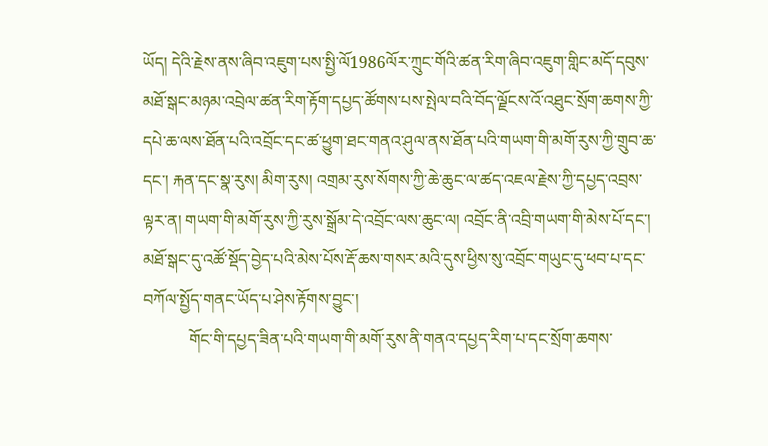ཡོད། དེའི་རྗེས་ནས་ཞིབ་འཇུག་པས་སྤྱི་ལོ1986ལོར་ཀྲུང་གོའི་ཚན་རིག་ཞིབ་འཇུག་གླིང་མདོ་དབུས་མཐོ་སྒང་མཉམ་འབྲེལ་ཚན་རིག་རྟོག་དཔྱད་ཚོགས་པས་སྤེལ་བའི་བོད་ལྗོངས་འོ་འཐུང་སྲོག་ཆགས་ཀྱི་དཔེ་ཆ་ལས་ཐོན་པའི་འབྲོང་དང་ཚ་ཕྱུག་ཐང་གནའ་ཤུལ་ནས་ཐོན་པའི་གཡག་གི་མགོ་རུས་ཀྱི་གྲུབ་ཆ་དང་། རྐན་དང་སྣ་རུས། མིག་རུས། འགྲམ་རུས་སོགས་ཀྱི་ཆེ་ཆུང་ལ་ཚད་འཇལ་རྗེས་ཀྱི་དཔྱད་འབྲས་ལྟར་ན། གཡག་གི་མགོ་རུས་ཀྱི་རུས་སྒྲོམ་དེ་འབྲོང་ལས་ཆུང་ལ། འབྲོང་ནི་འབྲི་གཡག་གི་མེས་པོ་དང་། མཐོ་སྒང་དུ་འཚོ་སྡོད་བྱེད་པའི་མེས་པོས་རྡོ་ཆས་གསར་མའི་དུས་ཕྱིས་སུ་འབྲོང་གཡུང་དུ་ཕབ་པ་དང་བཀོལ་སྤྱོད་གནང་ཡོད་པ་ཤེས་རྟོགས་བྱུང་།
           གོང་གི་དཔྱད་ཟིན་པའི་གཡག་གི་མགོ་རུས་ནི་གནའ་དཔྱད་རིག་པ་དང་སྲོག་ཆགས་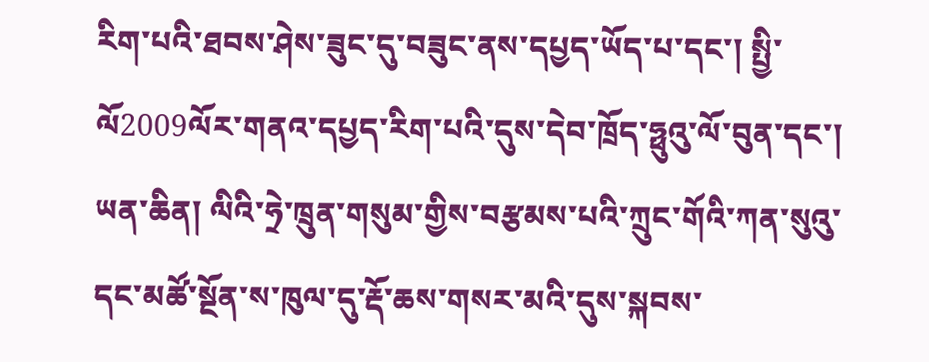རིག་པའི་ཐབས་ཤེས་ཟུང་དུ་བཟུང་ནས་དཔྱད་ཡོད་པ་དང་། སྤྱི་ལོ2009ལོར་གནའ་དཔྱད་རིག་པའི་དུས་དེབ་ཁྲོད་ཧྥུའུ་ལོ་བུན་དང་། ཡན་ཆིན། ལིའི་ཧྲེ་ཁྲུན་གསུམ་གྱིས་བརྩམས་པའི་ཀྲུང་གོའི་ཀན་སུའུ་དང་མཚོ་སྔོན་ས་ཁུལ་དུ་རྡོ་ཆས་གསར་མའི་དུས་སྐབས་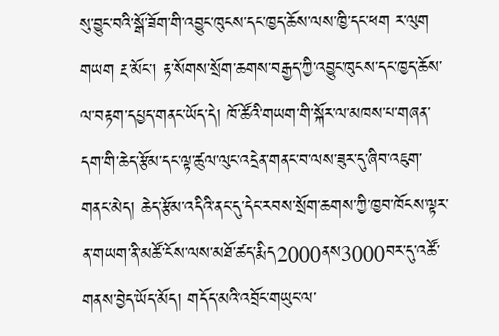སུ་བྱུང་བའི་སྒོ་ཟོག་གི་འབྱུང་ཁུངས་དང་ཁྱད་ཆོས་ལས་ཁྱི་དང་ཕག ར་ལུག གཡག རྔ་མོང་། རྟ་སོགས་སྲོག་ཆགས་བརྒྱད་ཀྱི་འབྱུང་ཁུངས་དང་ཁྱད་ཆོས་ལ་བརྟག་དཔྱད་གནང་ཡོད་དེ། ཁོ་ཚོའི་གཡག་གི་སྐོར་ལ་མཁས་པ་གཞན་དག་གི་ཆེད་རྩོམ་དང་ལྟ་ཚུལ་ལུང་འདྲེན་གནང་བ་ལས་ཟུར་དུ་ཞིབ་འཇུག་གནང་མེད། ཆེད་རྩོམ་འདིའི་ནང་དུ་དེང་རབས་སྲོག་ཆགས་ཀྱི་ཁྱབ་ཁོངས་ལྟར་ན་གཡག་ནི་མཚོ་ངོས་ལས་མཐོ་ཚད་རྨིད2000ནས3000བར་དུ་འཚོ་གནས་བྱེད་ཡོད་མོད། གདོད་མའི་འབྲོང་གཡུང་ལ་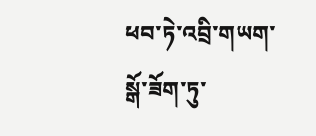ཕབ་ཏེ་འབྲི་གཡག་སྒོ་ཟོག་ཏུ་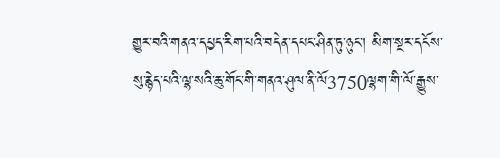གྱུར་བའི་གནའ་དཔྱད་རིག་པའི་བདེན་དཔང་ཤིན་ཏུ་ཉུང་། མིག་སྔར་དངོས་སུ་རྙེད་པའི་ལྷ་སའི་ཆུ་གོང་གི་གནའ་ཤུལ་ནི་ལོ3750ལྷག་གི་ལོ་རྒྱུས་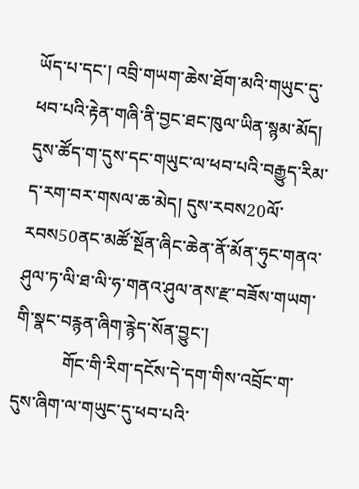ཡོད་པ་དང་། འབྲི་གཡག་ཆེས་ཐོག་མའི་གཡུང་དུ་ཕབ་པའི་རྟེན་གཞི་ནི་བྱང་ཐང་ཁུལ་ཡིན་སྙམ་མོད། དུས་ཚོད་ག་དུས་དང་གཡུང་ལ་ཕབ་པའི་བརྒྱུད་རིམ་ད་རག་བར་གསལ་ཆ་མེད། དུས་རབས20ལོ་རབས50ནང་མཚོ་སྔོན་ཞིང་ཆེན་ནོ་མོན་ཧུང་གནའ་ཤུལ་ཏ་ལི་ཐ་ལི་ཧ་གནའ་ཤུལ་ནས་རྫ་བཟོས་གཡག་གི་སྣང་བརྙན་ཞིག་རྙེད་སོན་བྱུང་།
           གོང་གི་རིག་དངོས་དེ་དག་གིས་འབྲོང་ག་དུས་ཞིག་ལ་གཡུང་དུ་ཕབ་པའི་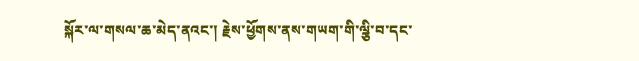སྐོར་ལ་གསལ་ཆ་མེད་ནའང་། རྗེས་ཕྱོགས་ནས་གཡག་གི་ལྕི་བ་དང་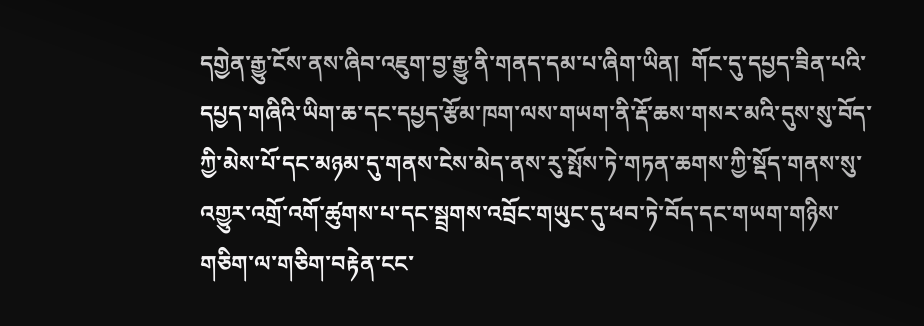དགྱེན་རྒྱུ་ངོས་ནས་ཞིབ་འཇུག་བྱ་རྒྱུ་ནི་གནད་དམ་པ་ཞིག་ཡིན།  གོང་དུ་དཔྱད་ཟིན་པའི་དཔྱད་གཞིའི་ཡིག་ཆ་དང་དཔྱད་རྩོམ་ཁག་ལས་གཡག་ནི་རྡོ་ཆས་གསར་མའི་དུས་སུ་བོད་ཀྱི་མེས་པོ་དང་མཉམ་དུ་གནས་ངེས་མེད་ནས་རུ་སྤོས་ཏེ་གཏན་ཆགས་ཀྱི་སྡོད་གནས་སུ་འགྱུར་འགྲོ་འགོ་ཚུགས་པ་དང་སྦྲགས་འབྲོང་གཡུང་དུ་ཕབ་ཏེ་བོད་དང་གཡག་གཉིས་གཅིག་ལ་གཅིག་བརྟེན་ངང་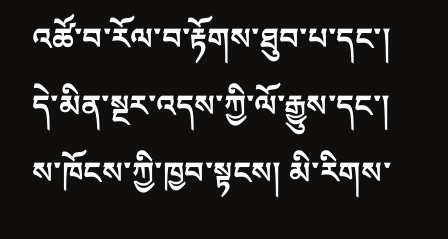འཚོ་བ་རོལ་བ་རྟོགས་ཐུབ་པ་དང་། དེ་མིན་སྔར་འདས་ཀྱི་ལོ་རྒྱུས་དང་། ས་ཁོངས་ཀྱི་ཁྱབ་སྟངས། མི་རིགས་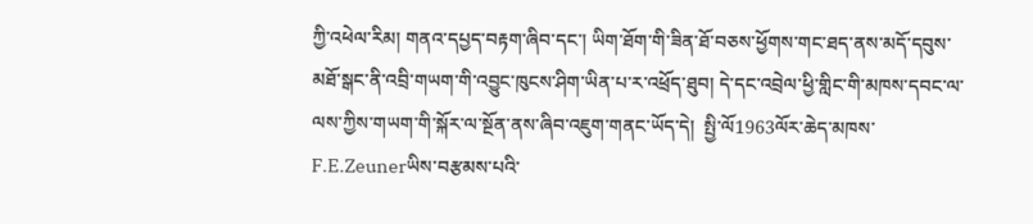ཀྱི་འཕེལ་རིམ། གནའ་དཔྱད་བརྟག་ཞིབ་དང་། ཡིག་ཐོག་གི་ཟིན་ཐོ་བཅས་ཕྱོགས་གང་ཐད་ནས་མདོ་དབུས་མཐོ་སྒང་ནི་འབྲི་གཡག་གི་འབྱུང་ཁུངས་ཤིག་ཡིན་པ་ར་འཕྲོད་ཐུབ། དེ་དང་འབྲེལ་ཕྱི་གླིང་གི་མཁས་དབང་ལ་ལས་ཀྱིས་གཡག་གི་སྐོར་ལ་སྔོན་ནས་ཞིབ་འཇུག་གནང་ཡོད་དེ།  སྤྱི་ལོ1963ལོར་ཆེད་མཁས་F.E.Zeunerཡིས་བརྩམས་པའི་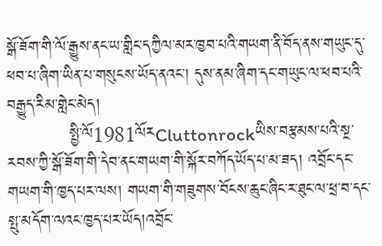སྒོ་ཟོག་གི་ལོ་རྒྱུས་ནང་ཡ་གླིང་དཀྱིལ་མར་ཁྱབ་པའི་གཡག་ནི་བོད་ནས་གཡུང་དུ་ཕབ་པ་ཞིག་ཡིན་པ་གསུངས་ཡོད་ནའང། དུས་ནམ་ཞིག་དང་གཡུང་ལ་ཕབ་པའི་བརྒྱུད་རིམ་གླེང་མེད།
           སྤྱི་ལོ1981ལོརCluttonrockཡིས་བརྩམས་པའི་སྔ་རབས་ཀྱི་སྒོ་ཟོག་གི་དེབ་ནང་གཡག་གི་སྐོར་བཀོད་ཡོད་པ་མ་ཟད། འབྲོང་དང་གཡག་གི་ཁྱད་པར་ལས། གཡག་གི་གཟུགས་བོངས་ཆུང་ཞིང་ར་ཐུང་ལ་ཕྲ་བ་དང་སྤུ་མདོག་ལའང་ཁྱད་པར་ཡོད།འབྲོང་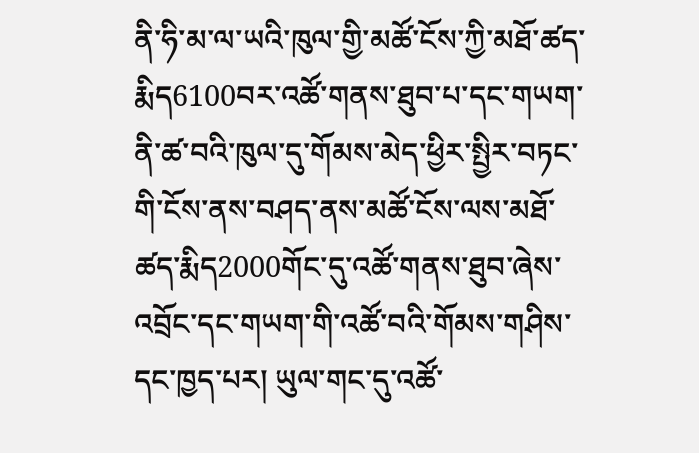ནི་ཧི་མ་ལ་ཡའི་ཁུལ་གྱི་མཚོ་ངོས་ཀྱི་མཐོ་ཚད་རྨིད6100བར་འཚོ་གནས་ཐུབ་པ་དང་གཡག་ནི་ཚ་བའི་ཁུལ་དུ་གོམས་མེད་ཕྱིར་སྤྱིར་བཏང་གི་ངོས་ནས་བཤད་ནས་མཚོ་ངོས་ལས་མཐོ་ཚད་རྨིད2000གོང་དུ་འཚོ་གནས་ཐུབ་ཞེས་འབྲོང་དང་གཡག་གི་འཚོ་བའི་གོམས་གཤིས་དང་ཁྱད་པར། ཡུལ་གང་དུ་འཚོ་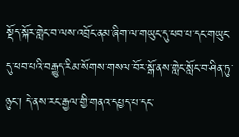སྡོད་སྐོར་གླེང་བ་ལས་འབྲོང་ནམ་ཞིག་ལ་གཡུང་དུ་ཕབ་པ་དང་གཡུང་དུ་ཕབ་པའི་བརྒྱུད་རིམ་སོགས་གསལ་བོར་སྒོ་ནས་གླེང་སློང་བ་ཤིན་ཏུ་ཉུང་། དེ་ནས་རང་རྒྱལ་གྱི་གནའ་དཔྱད་པ་དང་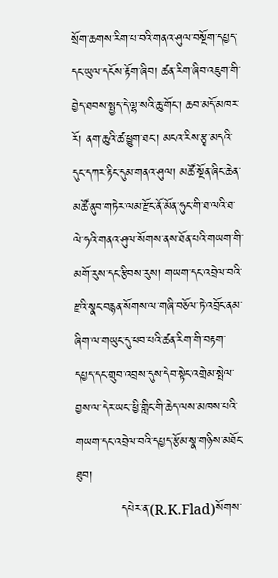སྲོག་ཆགས་རིག་པ་བའི་གནའ་ཤུལ་བསྔོག་དཔྱད་དང་ཡུལ་དངོས་རྟོག་ཞིབ། ཚན་རིག་ཞིབ་འཇུག་གི་བྱེད་ཐབས་སྤྱད་དེ་ལྷ་སའི་ཆུ་གོང་། ཆབ་མདོ་མཁར་རོ། ནག་ཆུའི་ཚ་ཕྱུག་ཐང་། མངའ་རིས་རྩྭ་མདའི་དུང་དཀར་རྟིང་དུམ་གནའ་ཤུལ། མཚོ་སྔོན་ཞིང་ཆེན་མཚོ་ནུབ་གཏེར་ལམ་རྫོང་ནོ་མོན་ཧུང་གི་ཐ་ལའི་ཐ་ལེ་ཧའི་གནའ་ཤུལ་སོགས་ནས་ཐོན་པའི་གཡག་གི་མགོ་རུས་དང་རྩིབས་རུས། གཡག་དང་འབྲེལ་བའི་རྫའི་སྣང་བརྙན་སོགས་ལ་གཞི་བཅོལ་ཏེ་འབྲོང་ནམ་ཞིག་ལ་གཡུང་དུ་ཕབ་པའི་ཚན་རིག་གི་བརྟག་དཔྱད་དང་གྲུབ་འབྲས་དུས་དེབ་སྟེང་འགྲེམ་སྤེལ་བྱས་ལ་དེར་ཡང་་ཕྱི་གླིང་གི་ཆེད་ལས་མཁས་པའི་གཡག་དང་འབྲེལ་བའི་དཔྱད་རྩོམ་སྣ་གཉིས་མཐོང་ཐུབ།
           དཔེར་ན་(R.K.Flad)སོགས་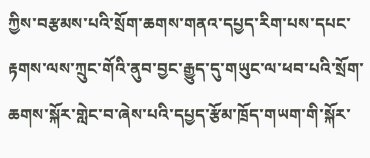ཀྱིས་བརྩམས་པའི་སྲོག་ཆགས་གནའ་དཔྱད་རིག་པས་དཔང་རྟགས་ལས་ཀྲུང་གོའི་ནུབ་བྱང་རྒྱུད་དུ་གཡུང་ལ་ཕབ་པའི་སྲོག་ཆགས་སྐོར་གླེང་བ་ཞེས་པའི་དཔྱད་རྩོམ་ཁྲོད་གཡག་གི་སྐོར་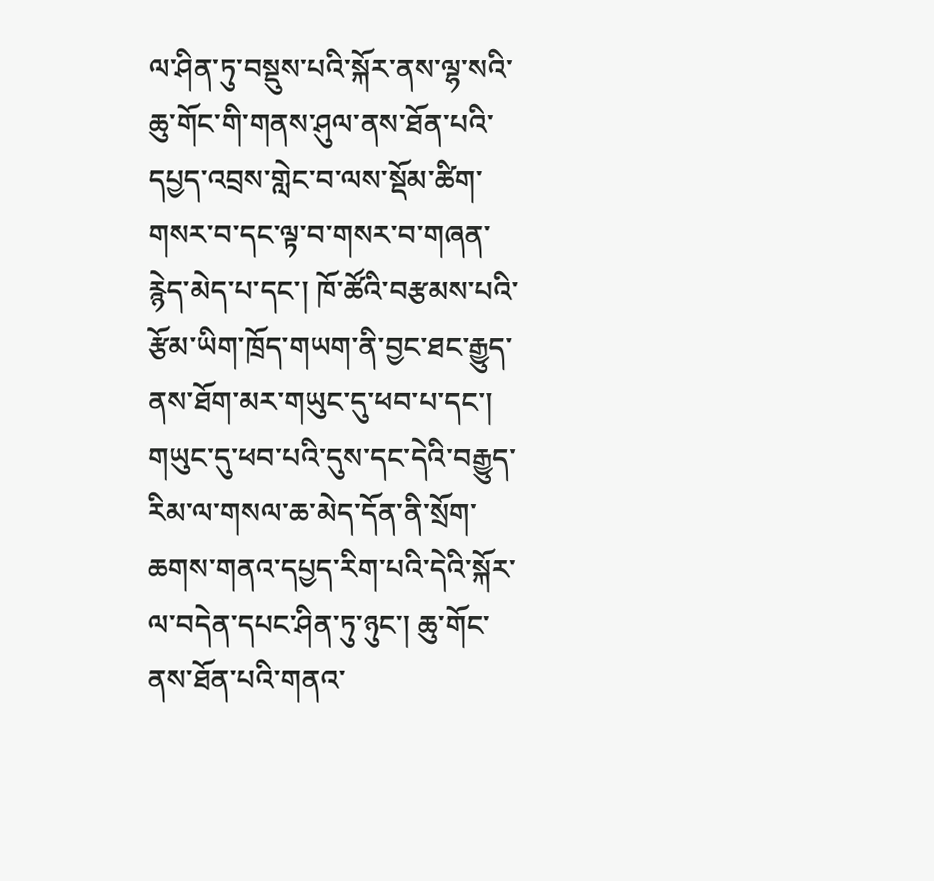ལ་ཤིན་ཏུ་བསྡུས་པའི་སྐོར་ནས་ལྷ་སའི་ཆུ་གོང་གི་གནས་ཤུལ་ནས་ཐོན་པའི་དཔྱད་འབྲས་གླེང་བ་ལས་སྡོམ་ཚིག་གསར་བ་དང་ལྟ་བ་གསར་བ་གཞན་རྙེད་མེད་པ་དང་། ཁོ་ཚོའི་བརྩམས་པའི་རྩོམ་ཡིག་ཁྲོད་གཡག་ནི་བྱང་ཐང་རྒྱུད་ནས་ཐོག་མར་གཡུང་དུ་ཕབ་པ་དང་། གཡུང་དུ་ཕབ་པའི་དུས་དང་དེའི་བརྒྱུད་རིམ་ལ་གསལ་ཆ་མེད་དོན་ནི་སྲོག་ཆགས་གནའ་དཔྱད་རིག་པའི་དེའི་སྐོར་ལ་བདེན་དཔང་ཤིན་ཏུ་ཉུང་། ཆུ་གོང་ནས་ཐོན་པའི་གནའ་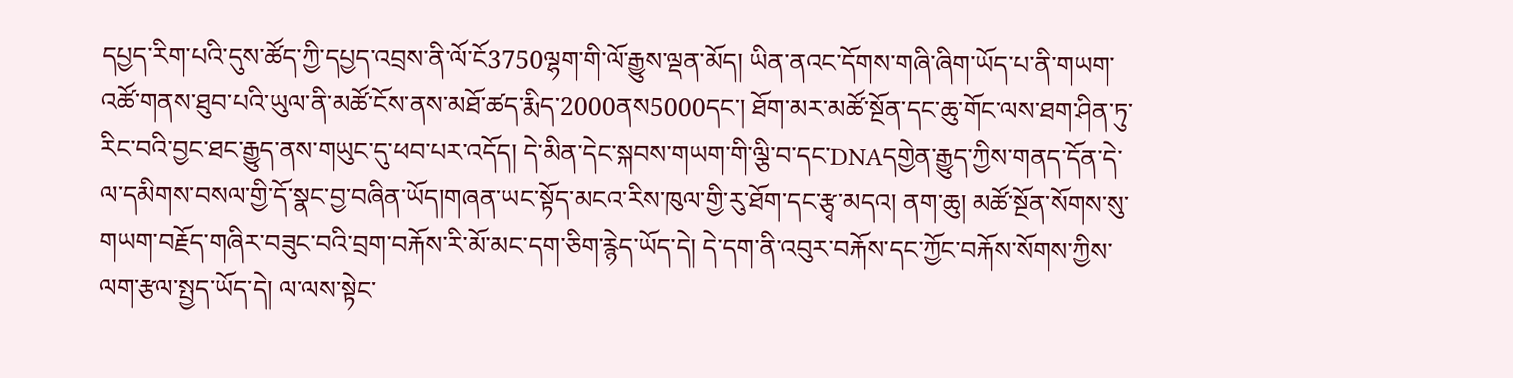དཔྱད་རིག་པའི་དུས་ཚོད་ཀྱི་དཔྱད་འབྲས་ནི་ལོ་ངོ3750ལྷག་གི་ལོ་རྒྱུས་ལྡན་མོད། ཡིན་ནའང་དོགས་གཞི་ཞིག་ཡོད་པ་ནི་གཡག་འཚོ་གནས་ཐུབ་པའི་ཡུལ་ནི་མཚོ་ངོས་ནས་མཐོ་ཚད་རྨིད་2000ནས5000དང་། ཐོག་མར་མཚོ་སྔོན་དང་ཆུ་གོང་ལས་ཐག་ཤིན་ཏུ་རིང་བའི་བྱང་ཐང་རྒྱུད་ནས་གཡུང་དུ་ཕབ་པར་འདོད། དེ་མིན་དེང་སྐབས་གཡག་གི་ལྕི་བ་དང་DNAདགྱེན་རྒྱུད་ཀྱིས་གནད་དོན་དེ་ལ་དམིགས་བསལ་གྱི་དོ་སྣང་བྱ་བཞིན་ཡོད།གཞན་ཡང་སྟོད་མངའ་རིས་ཁུལ་གྱི་རུ་ཐོག་དང་རྩྭ་མདའ། ནག་ཆུ། མཚོ་སྔོན་སོགས་སུ་གཡག་བརྗོད་གཞིར་བཟུང་བའི་བྲག་བརྐོས་རི་མོ་མང་དག་ཅིག་རྙེད་ཡོད་དེ། དེ་དག་ནི་འབུར་བརྐོས་དང་ཀྱོང་བརྐོས་སོགས་ཀྱིས་ལག་རྩལ་སྤྱད་ཡོད་དེ། ལ་ལས་སྟེང་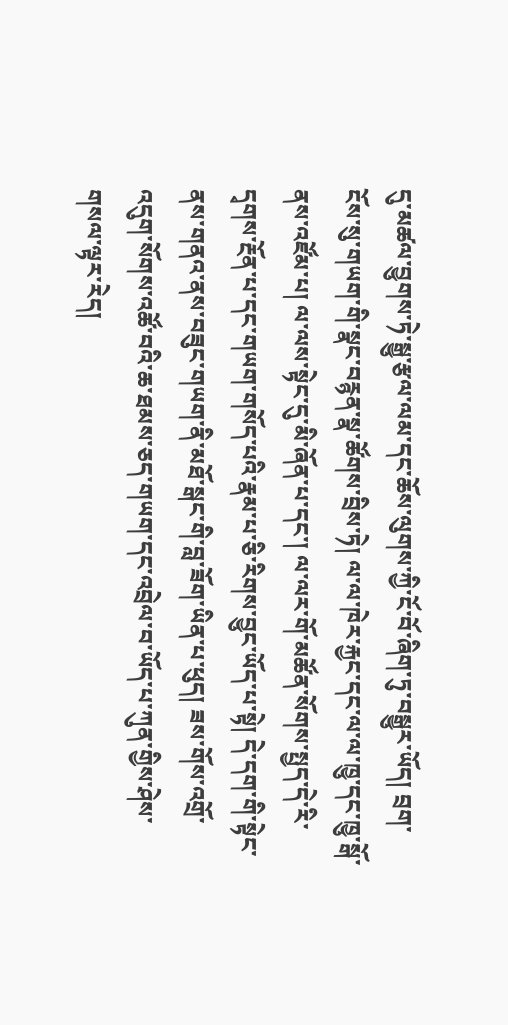དུ་མཚལ་བྱུགས་ཏེ་སྒྱུ་རྩལ་ལམ་དང་ཆོས་ལུགས་ཀྱི་ངོ་བོ་ཞིག་ཏུ་བསྒྱུར་ཡོད། བྲག་ངོས་སུ་གཡག་གི་སྣང་བརྙན་སྣ་ཚོགས་བྲིས་ཏེ། ལ་ལ་ཁེར་རྐྱང་དང་ལ་ལ་ཁྱུ་དང་ཁྱུ་སྒོ་ནས་འཛོམ་པ། ལ་ལས་སྟེང་དུ་མི་ཞོན་པ་དང་། ལ་ལར་གོ་མཚོན་སོགས་སྤྱད་དེ་རི་དྭགས་རྔོན་པ་དང་གཡག་གསོད་པའི་རྣམ་པ་ཅི་རིགས་བྱུང་ཡོད་པ་སྟེ། དེ་དག་གི་སྟེང་ནས་གནའ་ནས་བཟུང་གཡག་ནི་མཐོ་སྒང་གི་བླ་ཟོག་ཡིན་པ་ཕུད། ཟས་གོས་འགྲོ་འདུག་སོགས་འཚོ་བའི་ཆ་ཐམས་ཅད་གཡག་དང་འབྲེལ་བ་ཡོད་པ་ཀུན་གྱིས་ཤེས་གསལ་ལྟར་རེད།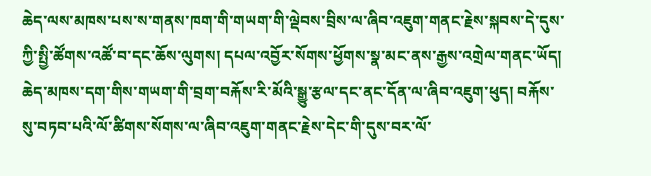ཆེད་ལས་མཁས་པས་ས་གནས་ཁག་གི་གཡག་གི་ལྡེབས་བྲིས་ལ་ཞིབ་འཇུག་གནང་རྗེས་སྐབས་དེ་དུས་ཀྱི་སྤྱི་ཚོགས་འཚོ་བ་དང་ཆོས་ལུགས། དཔལ་འབྱོར་སོགས་ཕྱོགས་སྣ་མང་ནས་རྒྱས་འགྲེལ་གནང་ཡོད། ཆེད་མཁས་དག་གིས་གཡག་གི་བྲག་བརྐོས་རི་མོའི་སྒྱུ་རྩལ་དང་ནང་དོན་ལ་ཞིབ་འཇུག་ཕུད། བརྐོས་སུ་བཏབ་པའི་ལོ་ཚིགས་སོགས་ལ་ཞིབ་འཇུག་གནང་རྗེས་དེང་གི་དུས་བར་ལོ་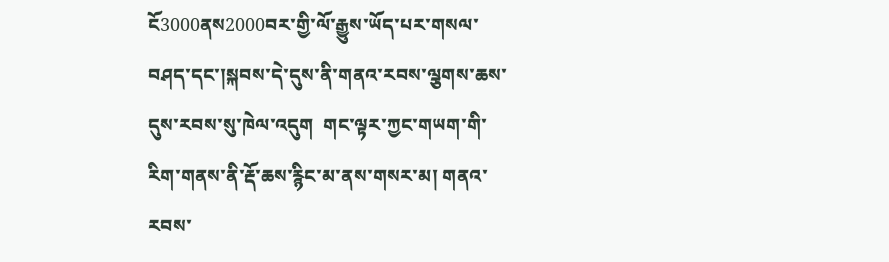ངོ3000ནས2000བར་གྱི་ལོ་རྒྱུས་ཡོད་པར་གསལ་བཤད་དང་།སྐབས་དེ་དུས་ནི་གནའ་རབས་ལྕགས་ཆས་དུས་རབས་སུ་ཁེལ་འདུག  གང་ལྟར་ཀྱང་གཡག་གི་རིག་གནས་ནི་རྡོ་ཆས་རྙིང་མ་ནས་གསར་མ། གནའ་རབས་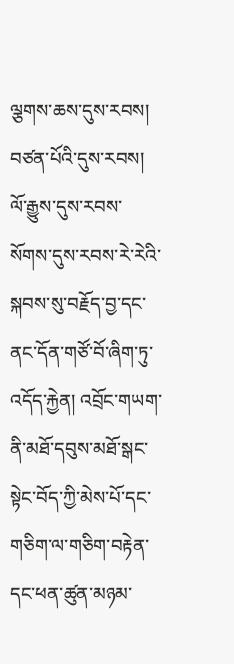ལྕགས་ཆས་དུས་རབས། བཙན་པོའི་དུས་རབས། ལོ་རྒྱུས་དུས་རབས་སོགས་དུས་རབས་རེ་རེའི་སྐབས་སུ་བརྗོད་བྱ་དང་ནང་དོན་གཙོ་བོ་ཞིག་ཏུ་འདོད་རྐྱེན། འབྲོང་གཡག་ནི་མཐོ་དབུས་མཐོ་སྒང་སྟེང་བོད་ཀྱི་མེས་པོ་དང་གཅིག་ལ་གཅིག་བརྟེན་དང་ཕན་ཚུན་མཉམ་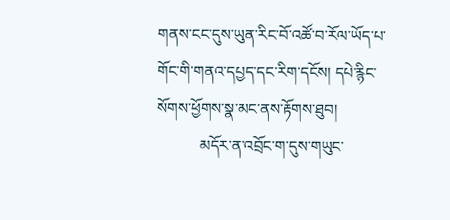གནས་ངང་དུས་ཡུན་རིང་བོ་འཚོ་བ་རོལ་ཡོད་པ་གོང་གི་གནའ་དཔྱད་དང་རིག་དངོས། དཔེ་རྙིང་སོགས་ཕྱོགས་སྣ་མང་ནས་རྟོགས་ཐུབ།
           མདོར་ན་འབྲོང་ག་དུས་གཡུང་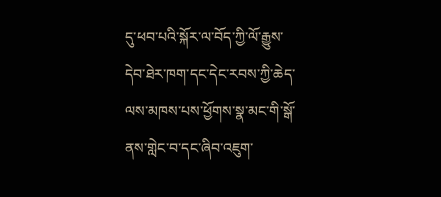དུ་ཕབ་པའི་སྐོར་ལ་བོད་ཀྱི་ལོ་རྒྱུས་དེབ་ཐེར་ཁག་དང་དེང་རབས་ཀྱི་ཆེད་ལས་མཁས་པས་ཕྱོགས་སྣ་མང་གི་སྒོ་ནས་གླེང་བ་དང་ཞིབ་འཇུག་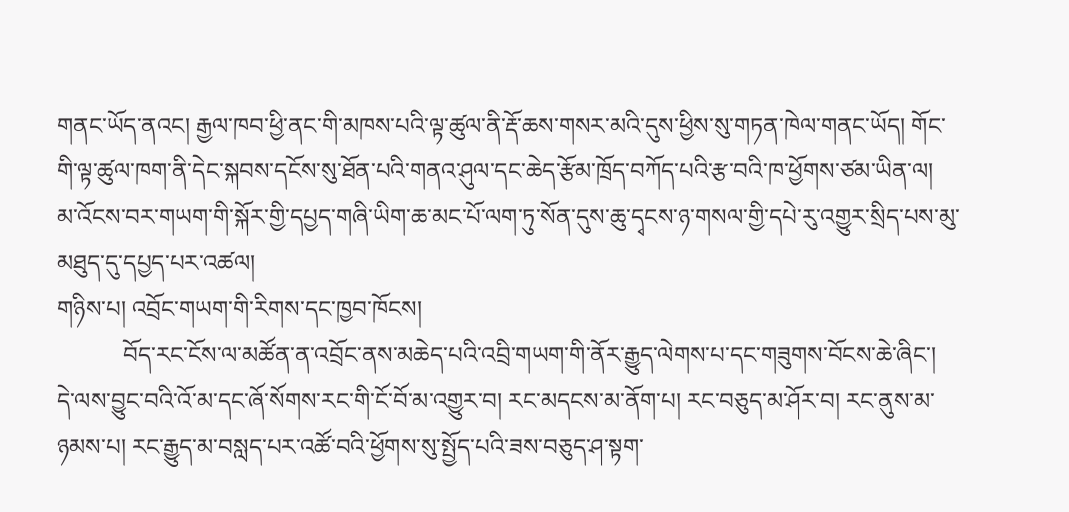གནང་ཡོད་ནའང། རྒྱལ་ཁབ་ཕྱི་ནང་གི་མཁས་པའི་ལྟ་ཚུལ་ནི་རྡོ་ཆས་གསར་མའི་དུས་ཕྱིས་སུ་གཏན་ཁེལ་གནང་ཡོད། གོང་གི་ལྟ་ཚུལ་ཁག་ནི་དེང་སྐབས་དངོས་སུ་ཐོན་པའི་གནའ་ཤུལ་དང་ཆེད་རྩོམ་ཁྲོད་བཀོད་པའི་རྩ་བའི་ཁ་ཕྱོགས་ཙམ་ཡིན་ལ། མ་འོངས་བར་གཡག་གི་སྐོར་གྱི་དཔྱད་གཞི་ཡིག་ཆ་མང་པོ་ལག་ཏུ་སོན་དུས་ཆུ་དྭངས་ཉ་གསལ་གྱི་དཔེ་རུ་འགྱུར་སྲིད་པས་མུ་མཐུད་དུ་དཔྱད་པར་འཚལ།
གཉིས་པ། འབྲོང་གཡག་གི་རིགས་དང་ཁྱབ་ཁོངས།
           བོད་རང་ངོས་ལ་མཚོན་ན་འབྲོང་ནས་མཆེད་པའི་འབྲི་གཡག་གི་ནོར་རྒྱུད་ལེགས་པ་དང་གཟུགས་བོངས་ཆེ་ཞིང་།  དེ་ལས་བྱུང་བའི་འོ་མ་དང་ཞོ་སོགས་རང་གི་ངོ་བོ་མ་འགྱུར་བ། རང་མདངས་མ་ནོག་པ། རང་བཅུད་མ་ཤོར་བ། རང་ནུས་མ་ཉམས་པ། རང་རྒྱུད་མ་བསླད་པར་འཚོ་བའི་ཕྱོགས་སུ་སྤྱོད་པའི་ཟས་བཅུད་ཤ་སྟག་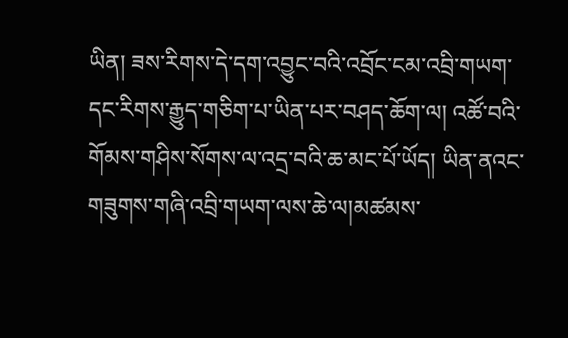ཡིན། ཟས་རིགས་དེ་དག་འབྱུང་བའི་འབྲོང་ངམ་འབྲི་གཡག་དང་རིགས་རྒྱུད་གཅིག་པ་ཡིན་པར་བཤད་ཆོག་ལ། འཚོ་བའི་གོམས་གཤིས་སོགས་ལ་འདྲ་བའི་ཆ་མང་པོ་ཡོད། ཡིན་ནའང་གཟུགས་གཞི་འབྲི་གཡག་ལས་ཆེ་ལ།མཚམས་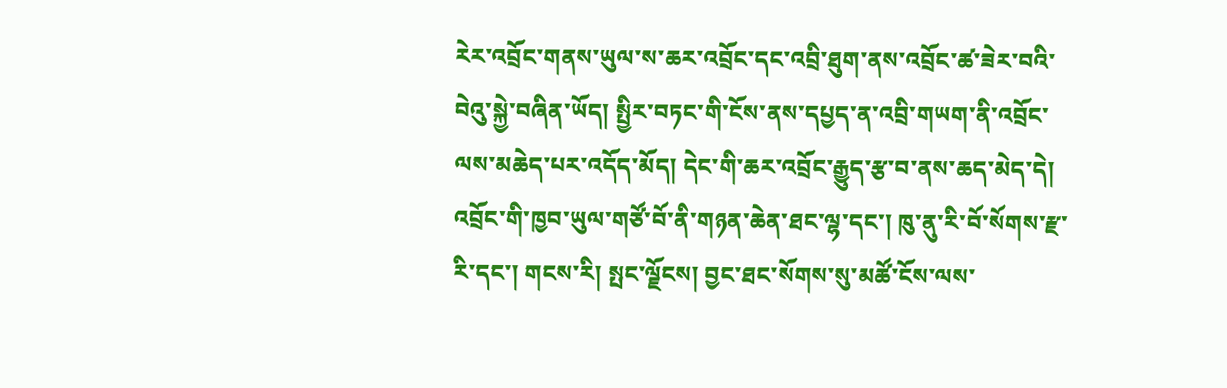རེར་འབྲོང་གནས་ཡུལ་ས་ཆར་འབྲོང་དང་འབྲི་ཐུག་ནས་འབྲོང་ཚ་ཟེར་བའི་བེའུ་སྐྱེ་བཞིན་ཡོད། སྤྱིར་བཏང་གི་ངོས་ནས་དཔྱད་ན་འབྲི་གཡག་ནི་འབྲོང་ལས་མཆེད་པར་འདོད་མོད། དེང་གི་ཆར་འབྲོང་རྒྱུད་རྩ་བ་ནས་ཆད་མེད་དེ། འབྲོང་གི་ཁྱབ་ཡུལ་གཙོ་བོ་ནི་གཉན་ཆེན་ཐང་ལྷ་དང་། ཁུ་ནུ་རི་བོ་སོགས་རྫ་རི་དང་། གངས་རི། སྤང་ལྗོངས། བྱང་ཐང་སོགས་སུ་མཚོ་ངོས་ལས་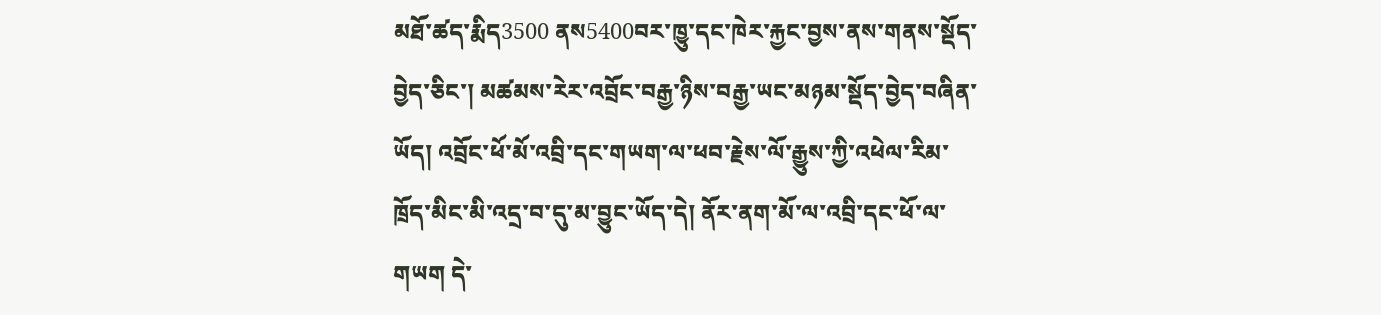མཐོ་ཚད་རྨིད3500 ནས5400བར་ཁྱུ་དང་ཁེར་རྐྱང་བྱས་ནས་གནས་སྡོད་བྱེད་ཅིང་། མཚམས་རེར་འབྲོང་བརྒྱ་ཉིས་བརྒྱ་ཡང་མཉམ་སྡོད་བྱེད་བཞིན་ཡོད། འབྲོང་ཕོ་མོ་འབྲི་དང་གཡག་ལ་ཕབ་རྗེས་ལོ་རྒྱུས་ཀྱི་འཕེལ་རིམ་ཁྲོད་མིང་མི་འདྲ་བ་དུ་མ་བྱུང་ཡོད་དེ། ནོར་ནག་མོ་ལ་འབྲི་དང་ཕོ་ལ་གཡག དེ་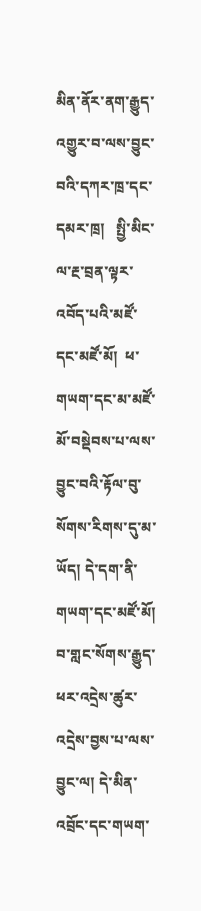མིན་ནོར་ནག་རྒྱུད་འགྱུར་བ་ལས་བྱུང་བའི་དཀར་ཁྲ་དང་དམར་ཁྲ།   སྤྱི་མིང་ལ་རྔ་བྲན་ལྟར་འབོད་པའི་མཛོ་དང་མཛོ་མོ།  ཕ་གཡག་དང་མ་མཛོ་མོ་བསྡེབས་པ་ལས་བྱུང་བའི་རྟོལ་བུ་སོགས་རིགས་དུ་མ་ཡོད། དེ་དག་ནི་གཡག་དང་མཛོ་མོ། བ་གླང་སོགས་རྒྱུད་ཕར་འདྲེས་ཚུར་འདྲེས་བྱས་པ་ལས་བྱུང་ལ། དེ་མིན་འབྲོང་དང་གཡག་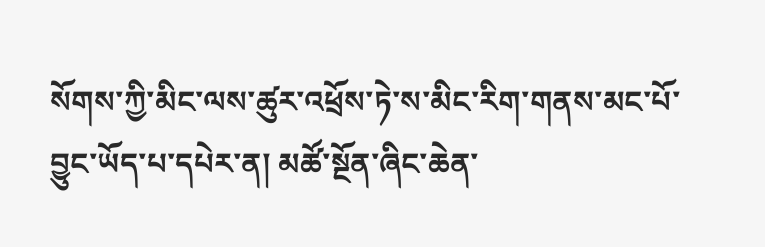སོགས་ཀྱི་མིང་ལས་ཚུར་འཕྲོས་ཏེ་ས་མིང་རིག་གནས་མང་པོ་བྱུང་ཡོད་པ་དཔེར་ན། མཚོ་སྔོན་ཞིང་ཆེན་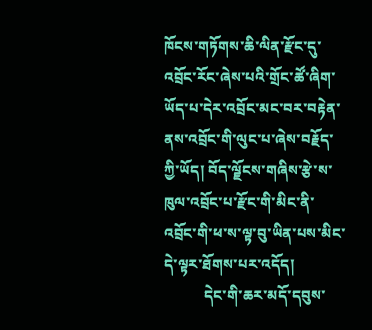ཁོངས་གཏོགས་ཆི་ལིན་རྫོང་དུ་འབྲོང་རོང་ཞེས་པའི་གྲོང་ཚོ་ཞིག་ཡོད་པ་དེར་འབྲོང་མང་བར་བརྟེན་ནས་འབྲོང་གི་ལུང་པ་ཞེས་བརྗོད་ཀྱི་ཡོད། བོད་ལྗོངས་གཞིས་རྩེ་ས་ཁུལ་འབྲོང་པ་རྫོང་གི་མིང་ནི་འབྲོང་གི་ཕ་ས་ལྟ་བུ་ཡིན་པས་མིང་དེ་ལྟར་ཐོགས་པར་འདོད།
           དེང་གི་ཆར་མདོ་དབུས་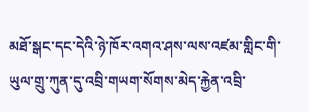མཐོ་སྒང་དང་དེའི་ཉེ་ཁོར་འགའ་ཤས་ལས་འཛམ་གླིང་གི་ཡུལ་གྲུ་ཀུན་དུ་འབྲི་གཡག་སོགས་མེད་རྐྱེན་འབྲི་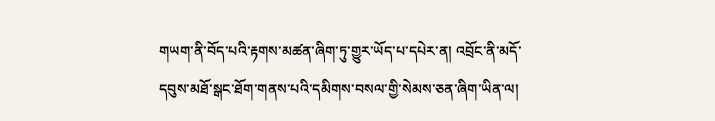གཡག་ནི་བོད་པའི་རྟགས་མཚན་ཞིག་ཏུ་གྱུར་ཡོད་པ་དཔེར་ན། འབྲོང་ནི་མདོ་དབུས་མཐོ་སྒང་ཐོག་གནས་པའི་དམིགས་བསལ་གྱི་སེམས་ཅན་ཞིག་ཡིན་ལ།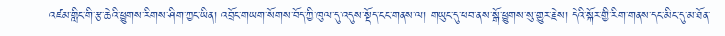འཛམ་གླིང་གི་རྩ་ཆེའི་ཕྱུགས་རིགས་ཤིག་ཀྱང་ཡིན། འབྲོང་གཡག་སོགས་བོད་ཀྱི་ཁུལ་དུ་འདུས་སྡོད་ངང་གནས་ལ། གཡུང་དུ་ཕབ་ནས་སྒོ་ཕྱུགས་སུ་གྱུར་རྗེས། དེའི་སྐོར་གྱི་རིག་གནས་དང་མིང་དུ་མ་ཐོན་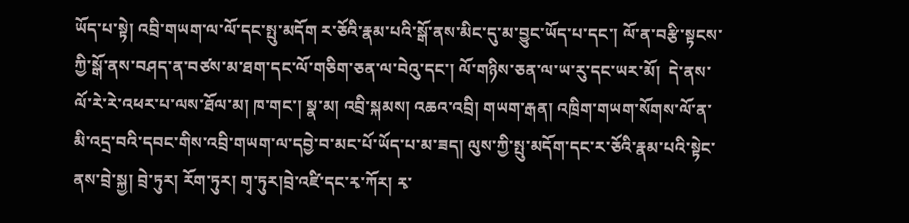ཡོད་པ་སྟེ། འབྲི་གཡག་ལ་ལོ་དང་སྤུ་མདོག ར་ཅོའི་རྣམ་པའི་སྒོ་ནས་མིང་དུ་མ་བྱུང་ཡོད་པ་དང་། ལོ་ན་བརྩི་སྟངས་ཀྱི་སྒོ་ནས་བཤད་ན་བཙས་མ་ཐག་དང་ལོ་གཅིག་ཅན་ལ་བེའུ་དང་། ལོ་གཉིས་ཅན་ལ་ཡ་རུ་དང་ཡར་མོ།  དེ་ནས་ལོ་རེ་རེ་འཕར་པ་ལས་ཐོལ་མ། ཁ་གང་། སྣ་མ། འབྲི་སྐམས། འཆའ་འབྲི། གཡག་རྒན། འཁྲིག་གཡག་སོགས་ལོ་ན་མི་འདྲ་བའི་དབང་གིས་འབྲི་གཡག་ལ་དབྱེ་བ་མང་པོ་ཡོད་པ་མ་ཟད། ལུས་ཀྱི་སྤུ་མདོག་དང་ར་ཅོའི་རྣམ་པའི་སྟེང་ནས་བྲེ་སྐྱ། བྲེ་ཏུར། རོག་ཏུར། གྭ་ཏུར།བྲེ་འཛི་དང་རྭ་ཀོར། རྭ་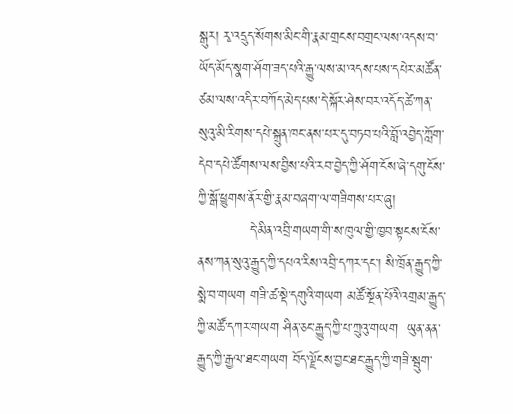སྒུར། རྭ་འདྲུད་སོགས་མིང་གི་རྣམ་གྲངས་བགྲང་ལས་འདས་བ་ཡོད་མོད་སྣག་ཤོག་ཟད་པའི་རྒྱུ་ལས་མ་འདས་པས་དཔེར་མཚོན་ཙམ་ལས་འདིར་བཀོད་མེད་པས་དེ་སྐོར་ཤེས་བར་འདོད་ཚེ་ཀན་སུའུ་མི་རིགས་དཔེ་སྐྲུན་ཁང་ནས་པར་དུ་བཏབ་པའི་བློ་འབྱེད་ཀློག་དེབ་དཔེ་ཚོགས་ལས་བྱིས་པའི་རབ་བྱེད་ཀྱི་ཤོག་ངོས་ཞེ་དགུ་ངོས་ཀྱི་སྒོ་ཕྱུགས་ནོར་གྱི་རྣམ་བཞག་ལ་གཟིགས་པར་ཞུ།
           དེ་མིན་འབྲི་གཡག་གི་ས་ཁུལ་གྱི་ཁྱབ་སྟངས་ངོས་ནས་ཀན་སུའུ་རྒྱུད་ཀྱི་དཔའ་རིས་འབྲི་དཀར་དང་། སི་ཁྲོན་རྒྱུད་ཀྱི་སྨེ་བ་གཡག གཟི་ཚ་སྡེ་དགུའི་གཡག མཚོ་སྔོན་པོའི་འགྲམ་རྒྱུད་ཀྱི་མཚོ་དཀར་གཡག ཤིན་ཅང་རྒྱུད་ཀྱི་པ་ཀྲུའུ་གཡག  ཡུན་ནན་རྒྱུད་ཀྱི་རྒྱལ་ཐང་གཡག བོད་ལྗོངས་བྱང་ཐང་རྒྱུད་ཀྱི་གཟི་སྦུག་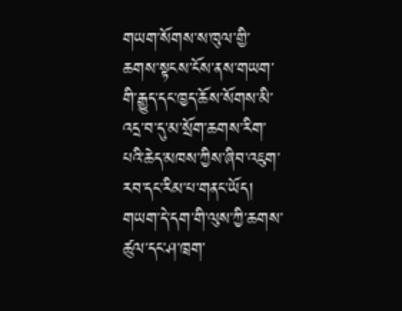གཡག་སོགས་ས་ཁུལ་གྱི་ཆགས་སྟངས་ངོས་ནས་གཡག་གི་རྒྱུད་དང་ཁྱད་ཆོས་སོགས་མི་འདྲ་བ་དུ་མ་སྲོག་ཆགས་རིག་པའི་ཆེད་མཁས་ཀྱིས་ཞིབ་འཇུག་རབ་དང་རིམ་པ་གནང་ཡོད། གཡག་དེ་དག་གི་ལུས་ཀྱི་ཆགས་ཚུལ་དང་ཤ་ཁྲག་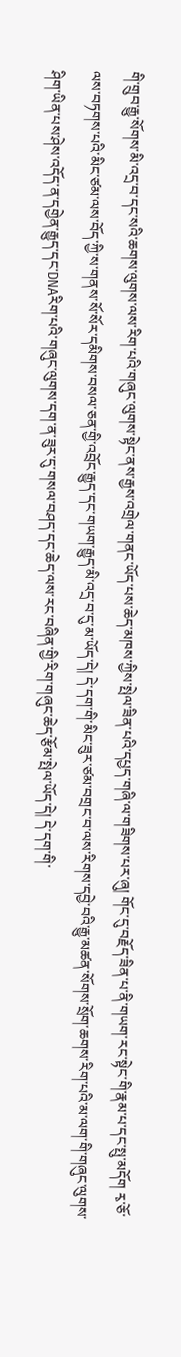གི་གྲུབ་རྒྱུ་སོགས་མི་འདྲ་བ་དང་སའི་ཆགས་ལུགས་ལས་རིག་པའི་གཞུང་ལུགས་སྟེང་ནས་རྒྱས་འགྲེལ་གནང་ཡོད་པས་ཆེད་མཁས་ཀྱིས་སྤེལ་ཟིན་པའི་དཔྱད་གཞི་ལ་གཟིགས་པར་ཞུ། གོང་དུ་བརྗོད་ཟིན་པ་ནི་གཡག་རང་སྟེང་གི་རྣམ་པ་དང་སྤུ་མདོག རྭ་ཅོ་ལས་བཏགས་པའི་མིང་ཙམ་ལས་བོད་ཀྱི་ས་གནས་སོ་སོར་དམིགས་བསལ་ཅན་གྱི་འབྲོང་རྒྱུད་དང་གཡག་རྒྱུད་མི་འདྲ་བ་དུ་མ་ཡོད་དེ། དེ་དག་གི་མིང་ཟུར་ཙམ་བགྲང་བ་ལས་རིགས་དབྱེ་བའི་རྒྱུ་མཚན་སོགས་སྲོག་ཆགས་རིག་པའི་མ་ལག་གི་གཞུང་ལུགས་ཤིག་ཡིན་པས་ཤེས་འདོད་ན་དགྱེན་རྒྱུད་དང་DNAརིག་པའི་གཞུང་ལུགས་དག་ན་ཟུར་དུ་གསལ་བཤད་དང་ཆེད་ལས་རང་བཞིན་གྱི་རིག་གཞུང་ཆེད་རྩོམ་སྤེལ་ཡོད་དེ། དེ་དག་གི་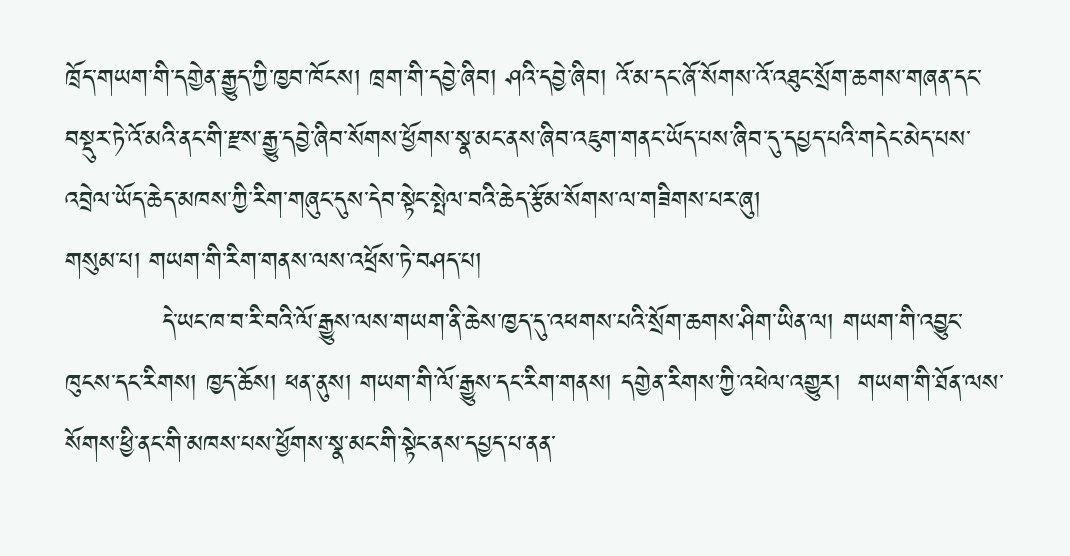ཁྲོད་གཡག་གི་དགྱེན་རྒྱུད་ཀྱི་ཁྱབ་ཁོངས། ཁྲག་གི་དབྱེ་ཞིབ། ཤའི་དབྱེ་ཞིབ། འོ་མ་དང་ཞོ་སོགས་འོ་འཐུང་སྲོག་ཆགས་གཞན་དང་བསྡུར་ཏེ་འོ་མའི་ནང་གི་རྫས་རྒྱུ་དབྱེ་ཞིབ་སོགས་ཕྱོགས་སྣ་མང་ནས་ཞིབ་འཇུག་གནང་ཡོད་པས་ཞིབ་དུ་དཔྱད་པའི་གདེང་མེད་པས་འབྲེལ་ཡོད་ཆེད་མཁས་ཀྱི་རིག་གཞུང་དུས་དེབ་སྟེང་སྤེལ་བའི་ཆེད་རྩོམ་སོགས་ལ་གཟིགས་པར་ཞུ།
གསུམ་པ། གཡག་གི་རིག་གནས་ལས་འཕྲོས་ཏེ་བཤད་པ།
           དེ་ཡང་ཁ་བ་རི་བའི་ལོ་རྒྱུས་ལས་གཡག་ནི་ཆེས་ཁྱད་དུ་འཕགས་པའི་སྲོག་ཆགས་ཤིག་ཡིན་ལ། གཡག་གི་འབྱུང་ཁུངས་དང་རིགས། ཁྱད་ཆོས། ཕན་ནུས། གཡག་གི་ལོ་རྒྱུས་དང་རིག་གནས། དགྱེན་རིགས་ཀྱི་འཕེལ་འགྱུར།  གཡག་གི་ཐོན་ལས་སོགས་ཕྱི་ནང་གི་མཁས་པས་ཕྱོགས་སྣ་མང་གི་སྟེང་ནས་དཔྱད་པ་ནན་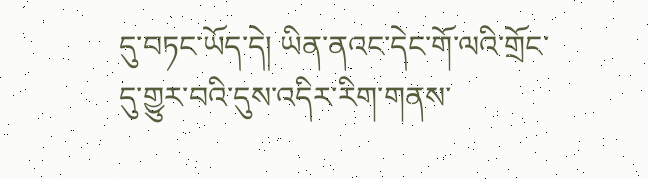དུ་བཏང་ཡོད་དེ། ཡིན་ནའང་དེང་གོ་ལའི་གྲོང་དུ་གྱུར་བའི་དུས་འདིར་རིག་གནས་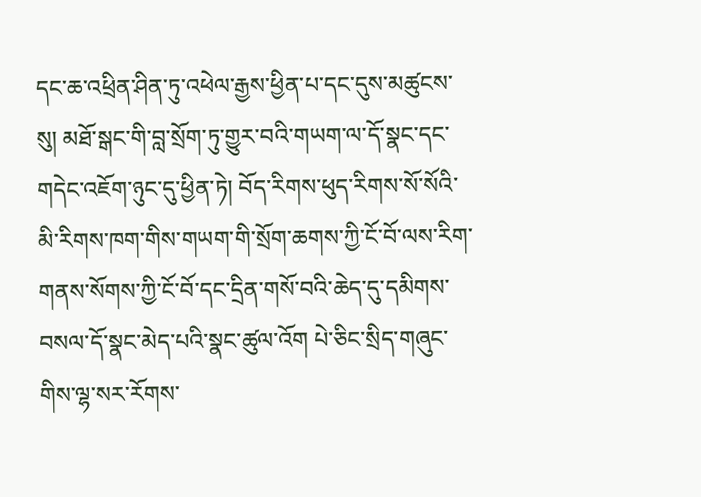དང་ཆ་འཕྲིན་ཤིན་ཏུ་འཕེལ་རྒྱས་ཕྱིན་པ་དང་དུས་མཚུངས་སུ། མཐོ་སྒང་གི་བླ་སྲོག་ཏུ་གྱུར་བའི་གཡག་ལ་དོ་སྣང་དང་གདེང་འཇོག་ཉུང་དུ་ཕྱིན་ཏེ། བོད་རིགས་ཕུད་རིགས་སོ་སོའི་མི་རིགས་ཁག་གིས་གཡག་གི་སྲོག་ཆགས་ཀྱི་ངོ་བོ་ལས་རིག་གནས་སོགས་ཀྱི་ངོ་བོ་དང་དྲིན་གསོ་བའི་ཆེད་དུ་དམིགས་བསལ་དོ་སྣང་མེད་པའི་སྣང་ཚུལ་འོག པེ་ཅིང་སྲིད་གཞུང་གིས་ལྷ་སར་རོགས་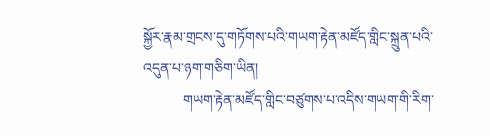སྐྱོར་རྣམ་གྲངས་དུ་གཏོགས་པའི་གཡག་རྟེན་མཛོད་གླིང་སྐྲུན་པའི་འདུན་པ་ཉག་གཅིག་ཡིན།
           གཡག་རྟེན་མཛོད་གླིང་བཙུགས་པ་འདིས་གཡག་གི་རིག་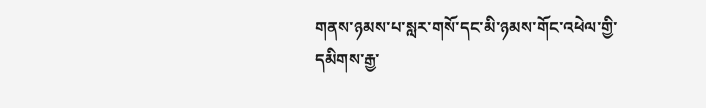གནས་ཉམས་པ་སླར་གསོ་དང་མི་ཉམས་གོང་འཕེལ་གྱི་དམིགས་རྒྱ་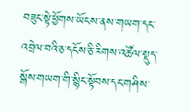བཟུང་སྟེ་ཕྱོགས་ཡོངས་ནས་གཡག་དང་འབྲེལ་བའི་ཅ་དངོས་ཅི་རིགས་འཚོལ་སྡུད་སྒོས་གཡག་གི་སྙིང་སྟོབས་དང་གཤིས་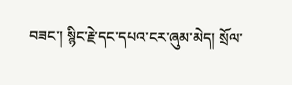བཟང་། སྙིང་རྗེ་དང་དཔའ་ངར་ཞུམ་མེད། སྲོལ་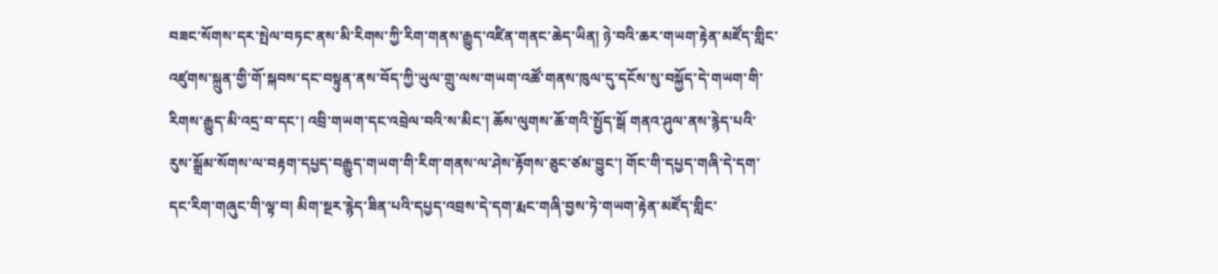བཟང་སོགས་དར་སྤེལ་བཏང་ནས་མི་རིགས་ཀྱི་རིག་གནས་རྒྱུད་འཛིན་གནང་ཆེད་ཡིན། ཉེ་བའི་ཆར་གཡག་རྟེན་མཛོད་གླིང་འཛུགས་སྐྲུན་གྱི་གོ་སྐབས་དང་བསྟུན་ནས་བོད་ཀྱི་ཡུལ་གྲུ་ལས་གཡག་འཚོ་གནས་ཁུལ་དུ་དངོས་སུ་བསྐྱོད་དེ་གཡག་གི་རིགས་རྒྱུད་མི་འདྲ་བ་དང་། འབྲི་གཡག་དང་འབྲེལ་བའི་ས་མིང་། ཆོས་ལུགས་ཆོ་གའི་སྤྱོད་སྒོ གནའ་ཤུལ་ནས་རྙེད་པའི་རུས་སྒྲོམ་སོགས་ལ་བརྟག་དཔྱད་བརྒྱུད་གཡག་གི་རིག་གནས་ལ་ཤེས་རྟོགས་ཅུང་ཙམ་བྱུང་། གོང་གི་དཔྱད་གཞི་དེ་དག་དང་རིག་གཞུང་གི་ལྟ་བ། མིག་སྔར་རྙེད་ཟིན་པའི་དཔྱད་འབྲས་དེ་དག་རྨང་གཞི་བྱས་ཏེ་གཡག་རྟེན་མཛོད་གླིང་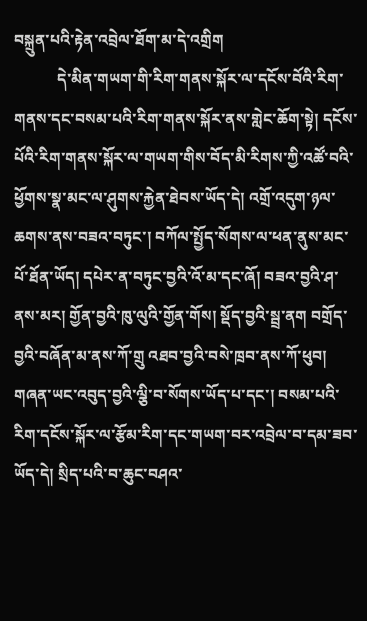བསྐྲུན་པའི་རྟེན་འབྲེལ་ཐོག་མ་དེ་འགྲིག
           དེ་མིན་གཡག་གི་རིག་གནས་སྐོར་ལ་དངོས་བོའི་རིག་གནས་དང་བསམ་པའི་རིག་གནས་སྐོར་ནས་གླེང་ཆོག་སྟེ། དངོས་པོའི་རིག་གནས་སྐོར་ལ་གཡག་གིས་བོད་མི་རིགས་ཀྱི་འཚོ་བའི་ཕྱོགས་སྣ་མང་ལ་ཤུགས་རྐྱེན་ཐེབས་ཡོད་དེ། འགྲོ་འདུག་ཉལ་ཆགས་ནས་བཟའ་བཏུང་། བཀོལ་སྤྱོད་སོགས་ལ་ཕན་ནུས་མང་པོ་ཐོན་ཡོད། དཔེར་ན་བཏུང་བྱའི་འོ་མ་དང་ཞོ། བཟའ་བྱའི་ཤ་ནས་མར། གྱོན་བྱའི་ཁུ་ལུའི་གྱོན་གོས། སྡོད་བྱའི་སྦྲ་ནག བགྲོད་བྱའི་བཞོན་མ་ནས་ཀོ་གྲུ འཐབ་བྱའི་བསེ་ཁྲབ་ནས་ཀོ་ཕུབ། གཞན་ཡང་འབུད་བྱའི་ལྕི་བ་སོགས་ཡོད་པ་དང་། བསམ་པའི་རིག་དངོས་སྐོར་ལ་རྩོམ་རིག་དང་གཡག་བར་འབྲེལ་བ་དམ་ཟབ་ཡོད་དེ། སྲིད་པའི་བ་ཆུང་བཤའ་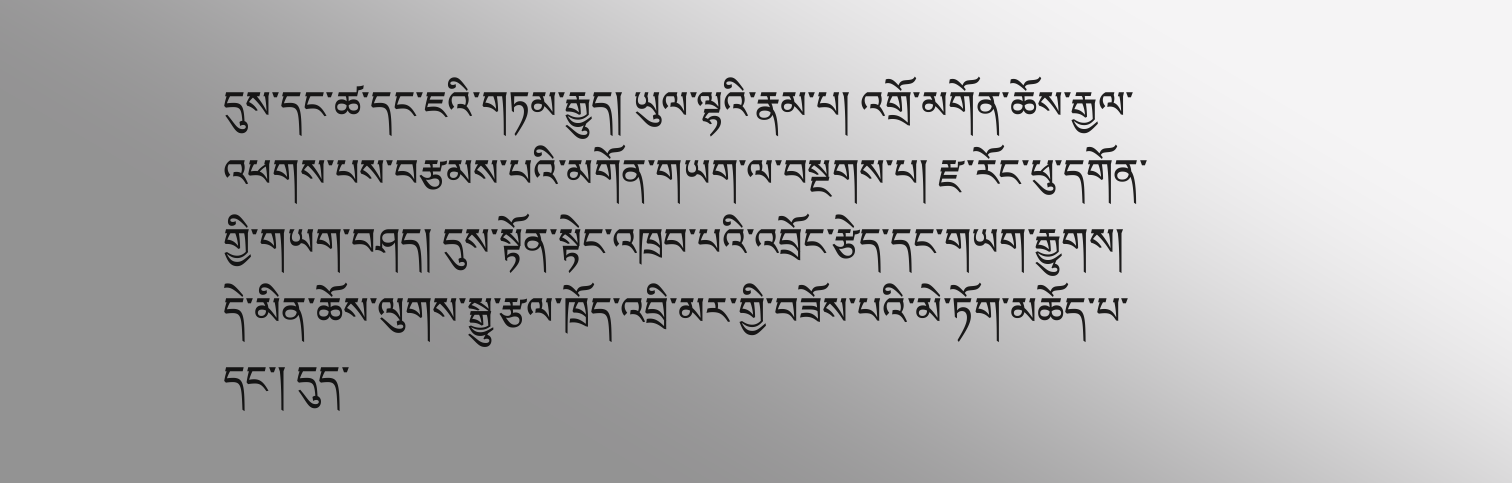དུས་དང་ཚ་དང་ཇའི་གཏམ་རྒྱུད། ཡུལ་ལྷའི་རྣམ་པ། འགྲོ་མགོན་ཆོས་རྒྱལ་འཕགས་པས་བརྩམས་པའི་མགོན་གཡག་ལ་བསྔགས་པ། རྫ་རོང་ཕུ་དགོན་གྱི་གཡག་བཤད། དུས་སྟོན་སྟེང་འཁྲབ་པའི་འབྲོང་རྩེད་དང་གཡག་རྒྱུགས། དེ་མིན་ཆོས་ལུགས་སྒྱུ་རྩལ་ཁྲོད་འབྲི་མར་གྱི་བཟོས་པའི་མེ་ཏོག་མཆོད་པ་དང་། དུད་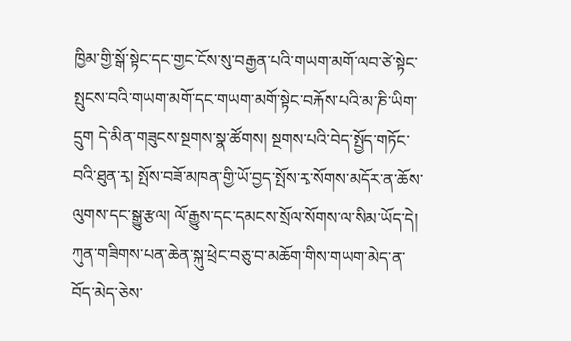ཁྱིམ་གྱི་སྒོ་སྟེང་དང་གྱང་ངོས་སུ་བརྒྱན་པའི་གཡག་མགོ་ལབ་ཙེ་སྟེང་སྤུངས་བའི་གཡག་མགོ་དང་གཡག་མགོ་སྟེང་བརྐོས་པའི་མ་ཎི་ཡིག་དྲུག དེ་མིན་གཟུངས་སྔགས་སྣ་ཚོགས། སྔགས་པའི་བེད་སྤྱོད་གཏོང་བའི་ཐུན་རྭ། སྤོས་བཟོ་མཁན་གྱི་ཡོ་བྱད་སྤོས་རྭ་སོགས་མདོར་ན་ཆོས་ལུགས་དང་སྒྱུ་རྩལ། ལོ་རྒྱུས་དང་དམངས་སྲོལ་སོགས་ལ་སིམ་ཡོད་དེ། ཀུན་གཟིགས་པན་ཆེན་སྐུ་ཕྲེང་བཅུ་བ་མཆོག་གིས་གཡག་མེད་ན་བོད་མེད་ཅེས་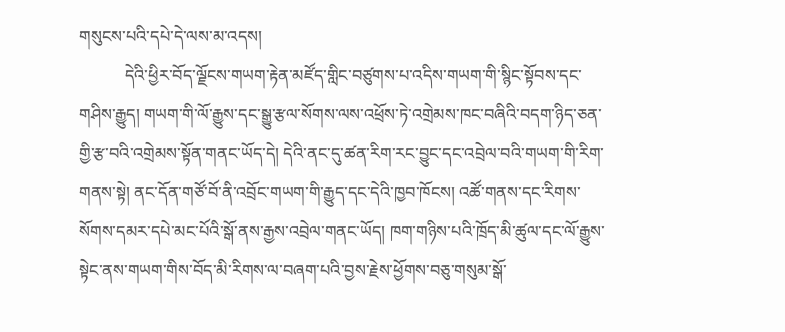གསུངས་པའི་དཔེ་དེ་ལས་མ་འདས།
           དེའི་ཕྱིར་བོད་ལྗོངས་གཡག་རྟེན་མཛོད་གླིང་བཙུགས་པ་འདིས་གཡག་གི་སྙིང་སྟོབས་དང་གཤིས་རྒྱུད། གཡག་གི་ལོ་རྒྱུས་དང་སྒྱུ་རྩལ་སོགས་ལས་འཕྲོས་ཏེ་འགྲེམས་ཁང་བཞིའི་བདག་ཉིད་ཅན་གྱི་རྩ་བའི་འགྲེམས་སྟོན་གནང་ཡོད་དེ། དེའི་ནང་དུ་ཚན་རིག་རང་བྱུང་དང་འབྲེལ་བའི་གཡག་གི་རིག་གནས་སྟེ། ནང་དོན་གཙོ་བོ་ནི་འབྲོང་གཡག་གི་རྒྱུད་དང་དེའི་ཁྱབ་ཁོངས། འཚོ་གནས་དང་རིགས་སོགས་དམར་དཔེ་མང་པོའི་སྒོ་ནས་རྒྱས་འབྲེལ་གནང་ཡོད། ཁག་གཉིས་པའི་ཁྲོད་མི་ཚུལ་དང་ལོ་རྒྱུས་སྟེང་ནས་གཡག་གིས་བོད་མི་རིགས་ལ་བཞག་པའི་བྱས་རྗེས་ཕྱོགས་བཅུ་གསུམ་སྒོ་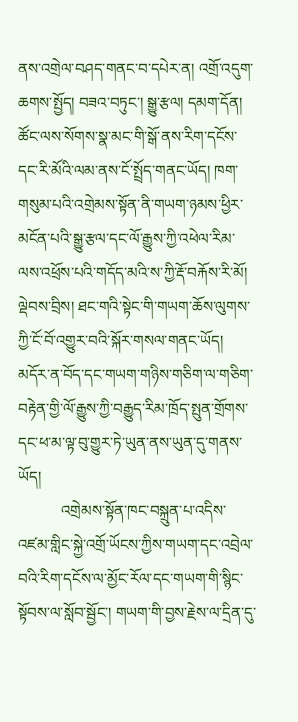ནས་འགྲེལ་བཤད་གནང་བ་དཔེར་ན། འགྲོ་འདུག་ཆགས་སྤྱོད། བཟའ་བཏུང་། སྒྱུ་རྩལ། དམག་དོན། ཚོང་ལས་སོགས་སྣ་མང་གི་སྒོ་ནས་རིག་དངོས་དང་རི་མོའི་ལམ་ནས་ངོ་སྤྲོད་གནང་ཡོད། ཁག་གསུམ་པའི་འགྲེམས་སྟོན་ནི་གཡག་ཉམས་ཕྱིར་མངོན་པའི་སྒྱུ་རྩལ་དང་ལོ་རྒྱུས་ཀྱི་འཕེལ་རིམ་ལས་འཕྲོས་པའི་གདོད་མའི་ས་ཀྱི་རྡོ་བརྐོས་རི་མོ། ལྡེབས་བྲིས། ཐང་གའི་སྟེང་གི་གཡག་ཆོས་ལུགས་ཀྱི་ངོ་བོ་འགྱུར་བའི་སྐོར་གསལ་གནང་ཡོད། མདོར་ན་བོད་དང་གཡག་གཉིས་གཅིག་ལ་གཅིག་བརྟེན་གྱི་ལོ་རྒྱུས་ཀྱི་བརྒྱུད་རིམ་ཁྲོད་སྤུན་གྲོགས་དང་ཕ་མ་ལྟ་བུ་གྱུར་ཏེ་ཡུན་ནས་ཡུན་དུ་གནས་ཡོད།
           འགྲེམས་སྟོན་ཁང་བསྐྲུན་པ་འདིས་འཛམ་གླིང་སྐྱེ་འགྲོ་ཡོངས་ཀྱིས་གཡག་དང་འབྲེལ་བའི་རིག་དངོས་ལ་མྱོང་རོལ་དང་གཡག་གི་སྙིང་སྟོབས་ལ་སློབ་སྦྱོང་། གཡག་གི་བྱས་རྗེས་ལ་དྲིན་དུ་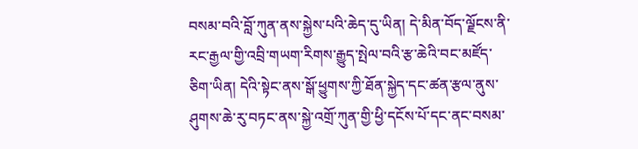བསམ་བའི་བློ་ཀུན་ནས་སྐྱེས་པའི་ཆེད་དུ་ཡིན། དེ་མིན་བོད་ལྗོངས་ནི་རང་རྒྱལ་གྱི་འབྲི་གཡག་རིགས་རྒྱུད་སྤེལ་བའི་རྩ་ཆེའི་བང་མཛོད་ཅིག་ཡིན། དེའི་སྟེང་ནས་སྒོ་ཕྱུགས་ཀྱི་ཐོན་སྐྱེད་དང་ཚན་རྩལ་ནུས་ཤུགས་ཆེ་རུ་བཏང་ནས་སྐྱེ་འགྲོ་ཀུན་གྱི་ཕྱི་དངོས་པོ་དང་ནང་བསམ་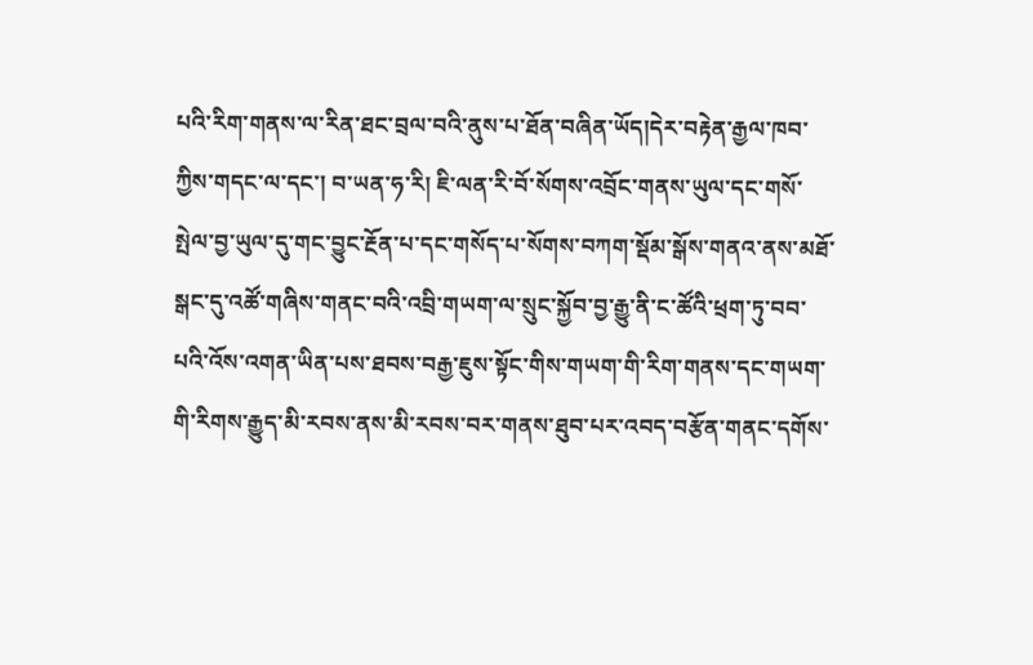པའི་རིག་གནས་ལ་རིན་ཐང་བྲལ་བའི་ནུས་པ་ཐོན་བཞིན་ཡོད།དེར་བརྟེན་རྒྱལ་ཁབ་ཀྱིས་གདང་ལ་དང་། བ་ཡན་ཧ་རི། ཇི་ལན་རི་བོ་སོགས་འབྲོང་གནས་ཡུལ་དང་གསོ་སྤེལ་བྱ་ཡུལ་དུ་གང་བྱུང་རྔོན་པ་དང་གསོད་པ་སོགས་བཀག་སྡོམ་སྒོས་གནའ་ནས་མཐོ་སྒང་དུ་འཚོ་གཞིས་གནང་བའི་འབྲི་གཡག་ལ་སྲུང་སྐྱོབ་བྱ་རྒྱུ་ནི་ང་ཚོའི་ཕྲག་ཏུ་བབ་པའི་འོས་འགན་ཡིན་པས་ཐབས་བརྒྱ་ཇུས་སྟོང་གིས་གཡག་གི་རིག་གནས་དང་གཡག་གི་རིགས་རྒྱུད་མི་རབས་ནས་མི་རབས་བར་གནས་ཐུབ་པར་འབད་བརྩོན་གནང་དགོས་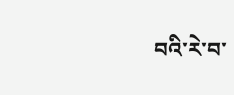བའི་རེ་བ་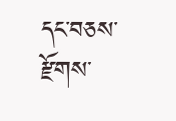དང་བཅས་རྫོགས་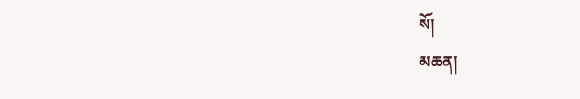སོ།
མཆན།